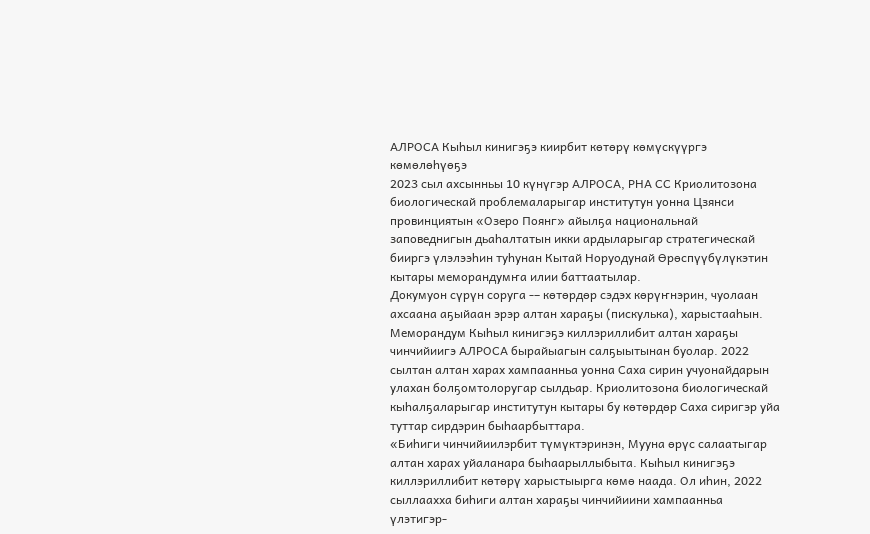АЛРОСА Кыһыл кинигэҕэ киирбит көтөрү көмүскүүргэ көмөлөһүөҕэ
2023 сыл ахсынньы 10 күнүгэр АЛРОСА, РНА СС Криолитозона биологическай проблемаларыгар институтун уонна Цзянси провинциятын «Озеро Поянг» айылҕа национальнай заповеднигын дьаһалтатын икки ардыларыгар стратегическай бииргэ үлэлээһин туһунан Кытай Норуодунай Өрөспүүбүлүкэтин кытары меморандумҥа илии баттаатылар.
Докумуон сүрүн соруга -– көтөрдөр сэдэх көрүҥнэрин, чуолаан ахсаана аҕыйаан эрэр алтан хараҕы (пискулька), харыстааһын.
Меморандум Кыһыл кинигэҕэ киллэриллибит алтан хараҕы чинчийиигэ АЛРОСА бырайыагын салҕыытынан буолар. 2022 сылтан алтан харах хампаанньа уонна Саха сирин учуонайдарын улахан болҕомтолоругар сылдьар. Криолитозона биологическай кыһалҕаларыгар институтун кытары бу көтөрдөр Саха сиригэр уйа туттар сирдэрин быһаарбыттара.
«Биһиги чинчийиилэрбит түмүктэринэн, Мууна өрүс салаатыгар алтан харах уйаланара быһаарыллыбыта. Кыһыл кинигэҕэ киллэриллибит көтөрү харыстыырга көмө наада. Ол иһин, 2022 сыллаахха биһиги алтан хараҕы чинчийиини хампаанньа үлэтигэр-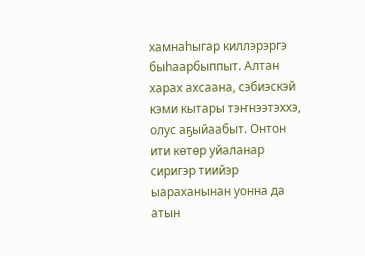хамнаһыгар киллэрэргэ быһаарбыппыт. Алтан харах ахсаана, сэбиэскэй кэми кытары тэҥнээтэххэ, олус аҕыйаабыт. Онтон ити көтөр уйаланар сиригэр тиийэр ыараханынан уонна да атын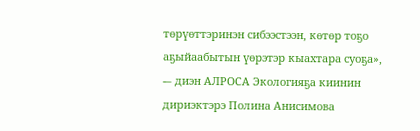төрүөттэринэн сибээстээн, көтөр тоҕо аҕыйаабытын үөрэтэр кыахтара суоҕа», -– диэн АЛРОСА Экологияҕа киинин дириэктэрэ Полина Анисимова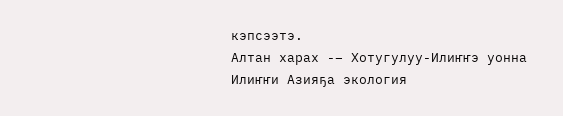кэпсээтэ.
Алтан харах -– Хотугулуу-Илиҥҥэ уонна Илиҥҥи Азияҕа экология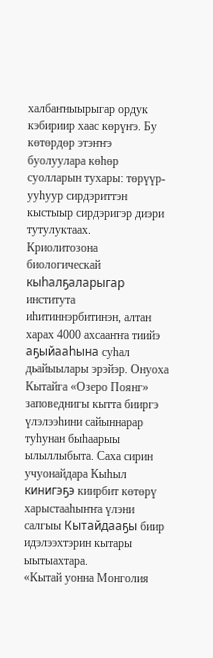халбаҥныырыгар ордук кэбириир хаас көрүҥэ. Бу көтөрдөр этэҥҥэ буолуулара көһөр суолларын тухары: төрүүр-ууһуур сирдэриттэн кыстыыр сирдэригэр диэри тутулуктаах.
Криолитозона биологическай кыһалҕаларыгар института иһитиннэрбитинэн, алтан харах 4000 ахсааҥҥа тиийэ аҕыйааһына суһал дьайыылары эрэйэр. Онуоха Кытайга «Озеро Поянг» заповеднигы кытта бииргэ үлэлээһини сайыннарар туһунан быһаарыы ылыллыбыта. Саха сирин учуонайдара Кыһыл кинигэҕэ киирбит көтөрү харыстааһыҥҥа үлэни салгыы Кытайдааҕы биир идэлээхтэрин кытары ыытыахтара.
«Кытай уонна Монголия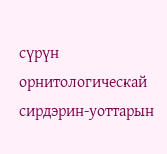сүрүн орнитологическай сирдэрин-уоттарын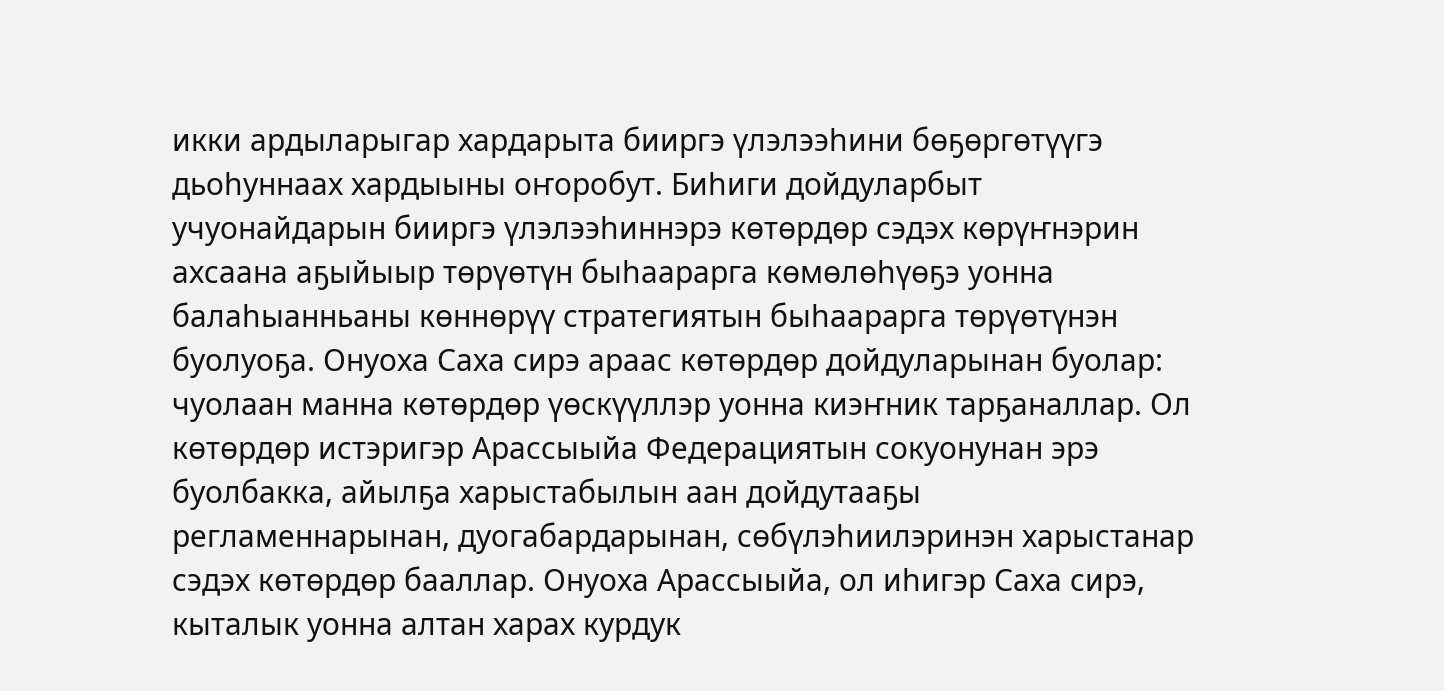икки ардыларыгар хардарыта бииргэ үлэлээһини бөҕөргөтүүгэ дьоһуннаах хардыыны оҥоробут. Биһиги дойдуларбыт учуонайдарын бииргэ үлэлээһиннэрэ көтөрдөр сэдэх көрүҥнэрин ахсаана аҕыйыыр төрүөтүн быһаарарга көмөлөһүөҕэ уонна балаһыанньаны көннөрүү стратегиятын быһаарарга төрүөтүнэн буолуоҕа. Онуоха Саха сирэ араас көтөрдөр дойдуларынан буолар: чуолаан манна көтөрдөр үөскүүллэр уонна киэҥник тарҕаналлар. Ол көтөрдөр истэригэр Арассыыйа Федерациятын сокуонунан эрэ буолбакка, айылҕа харыстабылын аан дойдутааҕы регламеннарынан, дуогабардарынан, сөбүлэһиилэринэн харыстанар сэдэх көтөрдөр бааллар. Онуоха Арассыыйа, ол иһигэр Саха сирэ, кыталык уонна алтан харах курдук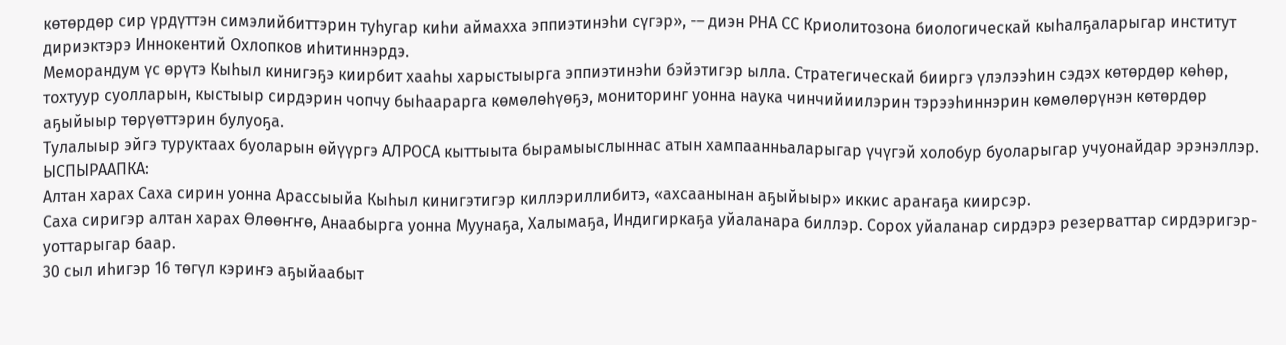көтөрдөр сир үрдүттэн симэлийбиттэрин туһугар киһи аймахха эппиэтинэһи сүгэр», -– диэн РНА СС Криолитозона биологическай кыһалҕаларыгар институт дириэктэрэ Иннокентий Охлопков иһитиннэрдэ.
Меморандум үс өрүтэ Кыһыл кинигэҕэ киирбит хааһы харыстыырга эппиэтинэһи бэйэтигэр ылла. Стратегическай бииргэ үлэлээһин сэдэх көтөрдөр көһөр, тохтуур суолларын, кыстыыр сирдэрин чопчу быһаарарга көмөлөһүөҕэ, мониторинг уонна наука чинчийиилэрин тэрээһиннэрин көмөлөрүнэн көтөрдөр аҕыйыыр төрүөттэрин булуоҕа.
Тулалыыр эйгэ туруктаах буоларын өйүүргэ АЛРОСА кыттыыта бырамыыслыннас атын хампаанньаларыгар үчүгэй холобур буоларыгар учуонайдар эрэнэллэр.
ЫСПЫРААПКА:
Алтан харах Саха сирин уонна Арассыыйа Кыһыл кинигэтигэр киллэриллибитэ, «ахсаанынан аҕыйыыр» иккис араҥаҕа киирсэр.
Саха сиригэр алтан харах Өлөөҥҥө, Анаабырга уонна Муунаҕа, Халымаҕа, Индигиркаҕа уйаланара биллэр. Сорох уйаланар сирдэрэ резерваттар сирдэригэр-уоттарыгар баар.
30 сыл иһигэр 16 төгүл кэриҥэ аҕыйаабыт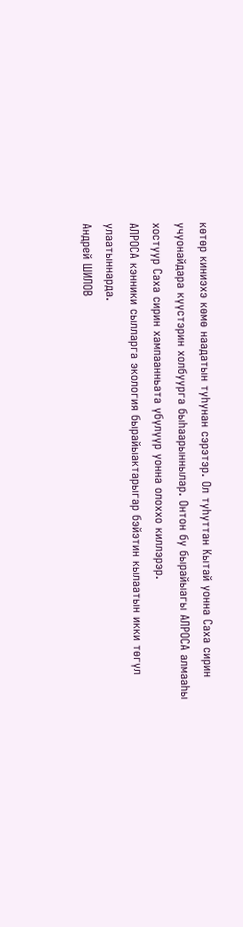көтөр киниэхэ көмө наадатын туһунан сэрэтэр. Ол туһуттан Кытай уонна Саха сирин учуонайдара күүстэрин холбуурга быһаарыннылар. Онтон бу бырайыагы АЛРОСА алмааһы хостуур Саха сирин хампаанньата үбүлүүр уонна олоххо киллэрэр.
АЛРОСА кэнники сылларга экология бырайыактарыгар бэйэтин кылаатын икки төгүл улаатыннарда.
Андрей ШИЛОВ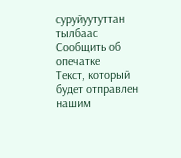суруйуутуттан тылбаас
Сообщить об опечатке
Текст, который будет отправлен нашим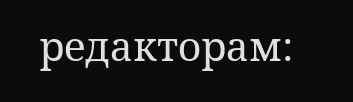редакторам: